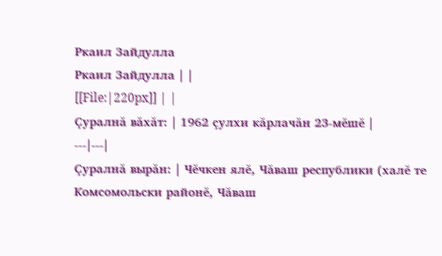Ркаил Зайдулла
Ркаил Зайдулла | |
[[File:|220px]] | |
Çуралнă вăхăт: | 1962 çулхи кăрлачăн 23-мĕшĕ |
---|---|
Çуралнă вырăн: | Чĕчкен ялĕ, Чăваш республики (халĕ те Комсомольски районĕ, Чăваш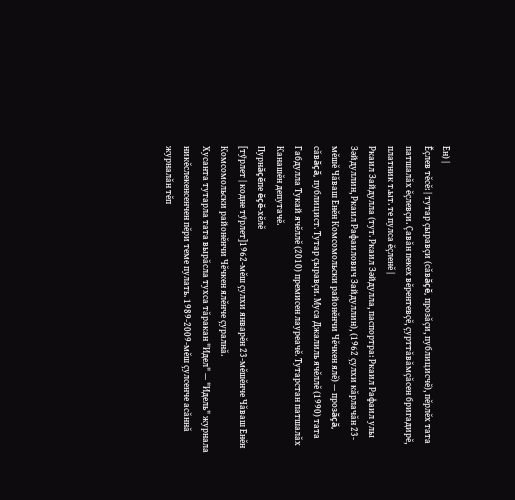Ен) |
Ĕçлев тĕсĕ: | тутар çыравçи (сăвăçĕ, прозăçи, публицисчĕ), пĕрлĕх тата патшалăх ĕçлевçи. Çавăн пекех вĕрентевçĕ, çурттăвăмçăсен бригадирĕ, платник т.ыт. те пулса ĕçленĕ |
Ркаил Зайдулла (тут. Ркаил Зәйдулла, паспортра: Ркаил Рафаил улы Зәйдуллин, Ркаил Рафаилович Зайдуллин), (1962 çулхи кăрлачăн 23-мĕшĕ Чăваш Енĕн Комсомольски районĕнчи Чĕчкен ялĕ) — прозăçă, сăвăçă, публицист. Тутар çыравçи. Муса Джалиль ячĕллĕ (1990) тата Габдулла Тукай ячĕллĕ (2010) премисен лауреачĕ. Тутарстан патшалăх Канашĕн депутачĕ.
Пурнăçĕпе ĕçĕ-хĕлĕ
[тӳрлет | кодне тӳрлет]1962-мĕш çулхи январĕн 23-мĕшĕнче Чăваш Енĕн Комсомольски районĕнчи Чĕчкен ялĕнче çуралнă.
Хусанта тутарла тата вырăсла тухса тăракан "Идел" — "Идель" журнала никĕслекенсенчен пĕри теме пулать. 1989-2009-мĕш çулсенче асăннă журналăн тĕп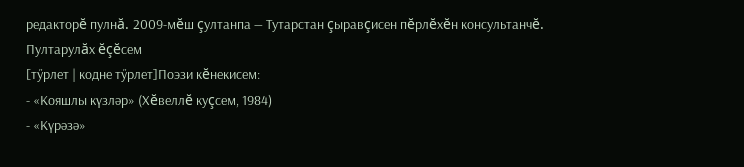редакторĕ пулнă. 2009-мĕш çултанпа — Тутарстан çыравçисен пĕрлĕхĕн консультанчĕ.
Пултарулăх ĕçĕсем
[тӳрлет | кодне тӳрлет]Поэзи кĕнекисем:
- «Кояшлы күзләр» (Хĕвеллĕ куçсем, 1984)
- «Күрәзә»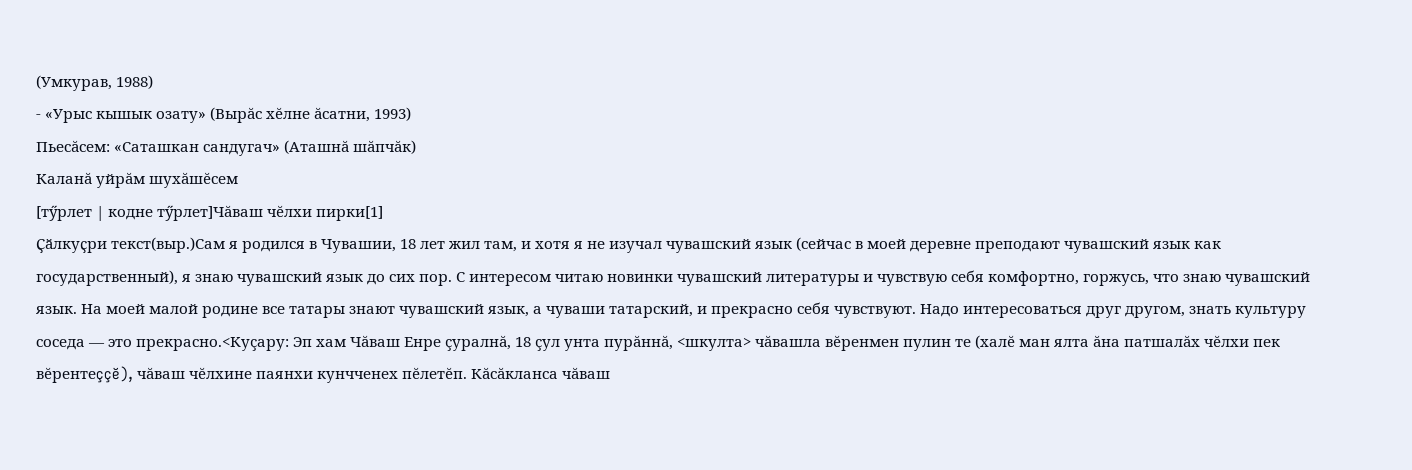(Умкурав, 1988)
- «Урыс кышык озату» (Вырăс хĕлне ăсатни, 1993)
Пьесăсем: «Саташкан сандугач» (Аташнă шăпчăк)
Каланă уйрăм шухăшĕсем
[тӳрлет | кодне тӳрлет]Чăваш чĕлхи пирки[1]
Ҫӑлкуҫри текст(выр.)Сам я родился в Чувашии, 18 лет жил там, и хотя я не изучал чувашский язык (сейчас в моей деревне преподают чувашский язык как государственный), я знаю чувашский язык до сих пор. С интересом читаю новинки чувашский литературы и чувствую себя комфортно, горжусь, что знаю чувашский язык. На моей малой родине все татары знают чувашский язык, а чуваши татарский, и прекрасно себя чувствуют. Надо интересоваться друг другом, знать культуру соседа — это прекрасно.<Куçару: Эп хам Чăваш Енре çуралнă, 18 çул унта пурăннă, <шкулта> чăвашла вĕренмен пулин те (халĕ ман ялта ăна патшалăх чĕлхи пек вĕрентеççĕ), чăваш чĕлхине паянхи кунчченех пĕлетĕп. Кăсăкланса чăваш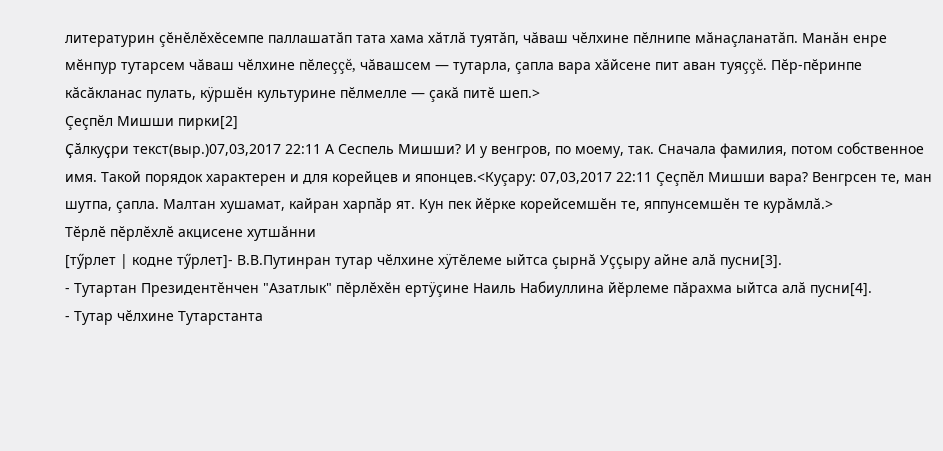литературин çĕнĕлĕхĕсемпе паллашатăп тата хама хăтлă туятăп, чăваш чĕлхине пĕлнипе мăнаçланатăп. Манăн енре мĕнпур тутарсем чăваш чĕлхине пĕлеççĕ, чăвашсем — тутарла, çапла вара хăйсене пит аван туяççĕ. Пĕр-пĕринпе кăсăкланас пулать, кÿршĕн культурине пĕлмелле — çакă питĕ шеп.>
Çеçпĕл Мишши пирки[2]
Ҫӑлкуҫри текст(выр.)07,03,2017 22:11 А Сеспель Мишши? И у венгров, по моему, так. Сначала фамилия, потом собственное имя. Такой порядок характерен и для корейцев и японцев.<Куçару: 07,03,2017 22:11 Çеçпĕл Мишши вара? Венгрсен те, ман шутпа, çапла. Малтан хушамат, кайран харпăр ят. Кун пек йĕрке корейсемшĕн те, яппунсемшĕн те курăмлă.>
Тĕрлĕ пĕрлĕхлĕ акцисене хутшăнни
[тӳрлет | кодне тӳрлет]- В.В.Путинран тутар чĕлхине хÿтĕлеме ыйтса çырнă Уççыру айне алă пусни[3].
- Тутартан Президентĕнчен "Азатлык" пĕрлĕхĕн ертÿçине Наиль Набиуллина йĕрлеме пăрахма ыйтса алă пусни[4].
- Тутар чĕлхине Тутарстанта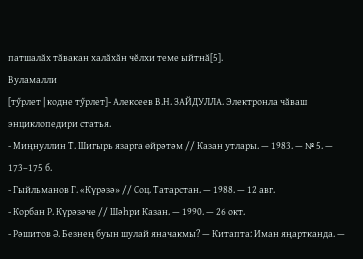патшалăх тăвакан халăхăн чĕлхи теме ыйтнă[5].
Вуламалли
[тӳрлет | кодне тӳрлет]- Алексеев В.Н. ЗАЙДУЛЛА. Электронла чăваш энциклопедири статья.
- Миңнуллин Т. Шигырь язарга өйрәтәм // Казан утлары. — 1983. — № 5. — 173–175 б.
- Гыйльманов Г. «Күрәзә» // Соц. Татарстан. — 1988. — 12 авг.
- Корбан Р. Күрәзәче // Шәһри Казан. — 1990. — 26 окт.
- Рәшитов Ә. Безнең буын шулай яначакмы? — Китапта: Иман яңартканда. —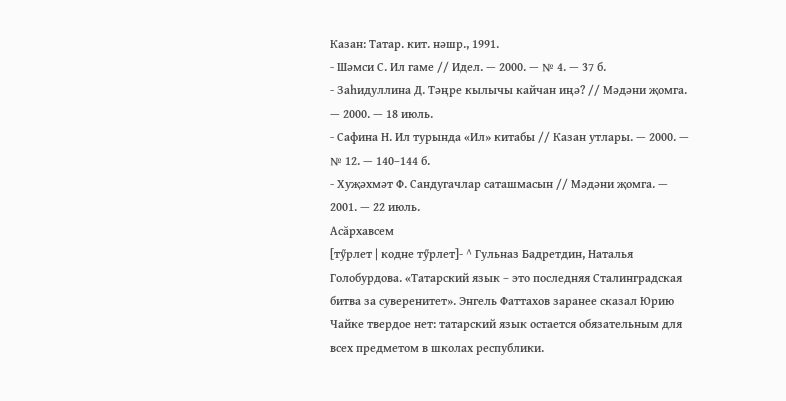Казан: Татар. кит. нәшр., 1991.
- Шәмси С. Ил гаме // Идел. — 2000. — № 4. — 37 б.
- Заһидуллина Д. Тәңре кылычы кайчан иңә? // Мәдәни җомга. — 2000. — 18 июль.
- Сафина Н. Ил турында «Ил» китабы // Казан утлары. — 2000. — № 12. — 140–144 б.
- Хуҗәхмәт Ф. Сандугачлар саташмасын // Мәдәни җомга. — 2001. — 22 июль.
Асăрхавсем
[тӳрлет | кодне тӳрлет]- ^ Гульназ Бадретдин, Наталья Голобурдова. «Татарский язык – это последняя Сталинградская битва за суверенитет». Энгель Фаттахов заранее сказал Юрию Чайке твердое нет: татарский язык остается обязательным для всех предметом в школах республики.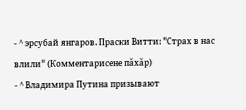- ^ эрсубай янгаров. Праски Витти: "Страх в нас влили" (Комментарисене пăхăр)
- ^ Владимира Путина призывают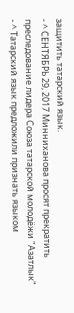защитить татарский язык.
- ^ СЕНТЯБРЬ 29, 2017 Минниханова просят прекратить преследование лидера Союза татарской молодёжи "Азатлык"
- ^ Татарский язык предложили признать языком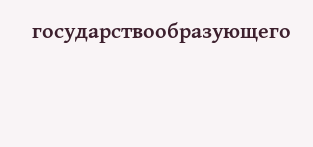государствообразующего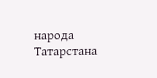народа Татарстана